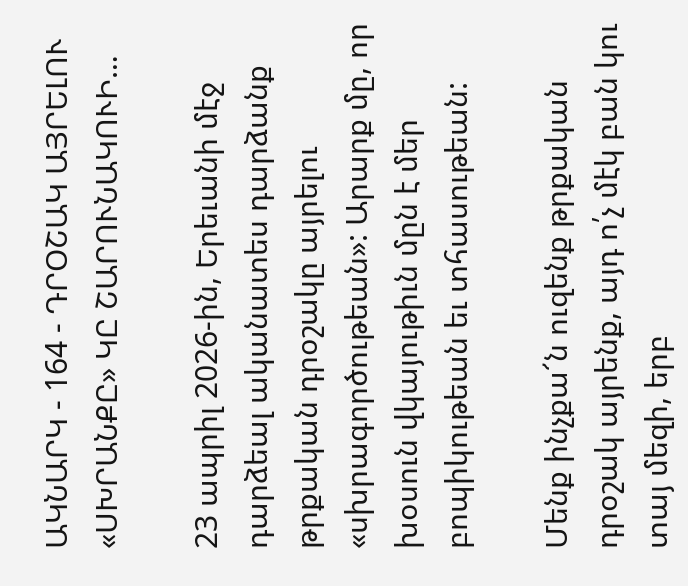ԱԿՆԱՐԿ - 164 - ԴՐՕՇԱԿ ԱՅՐԵԼՈՒ «ՍԽՐԱՆՔԸ» ԿԸ ՇԱՐՈՒՆԱԿՈՒԻ…

23 ապրիլ 2026-ին, Երեւանի մէջ դարձեալ ականատես դարձանք թրքական դրօշակը այրելու «սխրագործութեան»: Արարք մը, որ խօսուն վկայութիւն մըն է մեր բոպիկութեան եւ տհասութեան:

Մենք ինչքա՜ն ուզենք թրքական դրօշակ այրենք, այդ ո՛չ մէկ բան կու տայ մեզի, երբ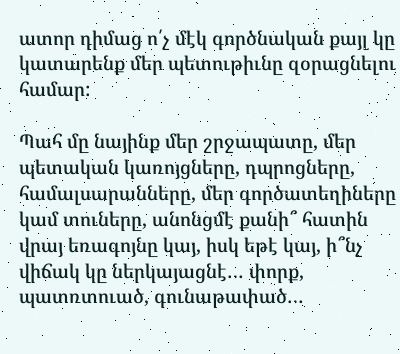ատոր դիմաց ո՛չ մէկ գործնական քայլ կը կատարենք մեր պետութիւնը զօրացնելու համար:

Պահ մը նայինք մեր շրջապատը, մեր պետական կառոյցները, դպրոցները, համալսարանները, մեր գործատեղիները կամ տուները, անոնցմէ քանի՞ հատին վրայ եռագոյնը կայ, իսկ եթէ կայ, ի՞նչ վիճակ կը ներկայացնէ… փորք, պատռտուած, գունաթափած…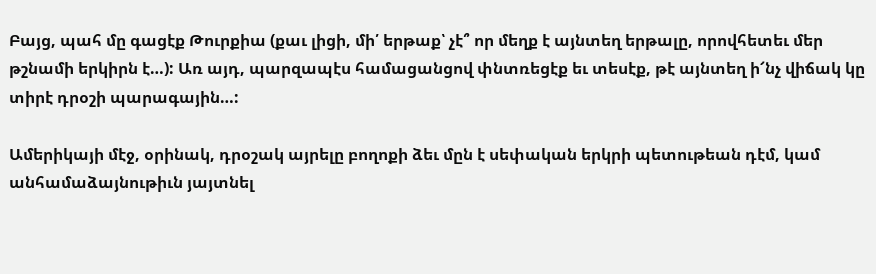Բայց, պահ մը գացէք Թուրքիա (քաւ լիցի, մի՛ երթաք՝ չէ՞ որ մեղք է այնտեղ երթալը, որովհետեւ մեր թշնամի երկիրն է…): Առ այդ, պարզապէս համացանցով փնտռեցէք եւ տեսէք, թէ այնտեղ ի՜նչ վիճակ կը տիրէ դրօշի պարագային…:

Ամերիկայի մէջ, օրինակ, դրօշակ այրելը բողոքի ձեւ մըն է սեփական երկրի պետութեան դէմ, կամ անհամաձայնութիւն յայտնել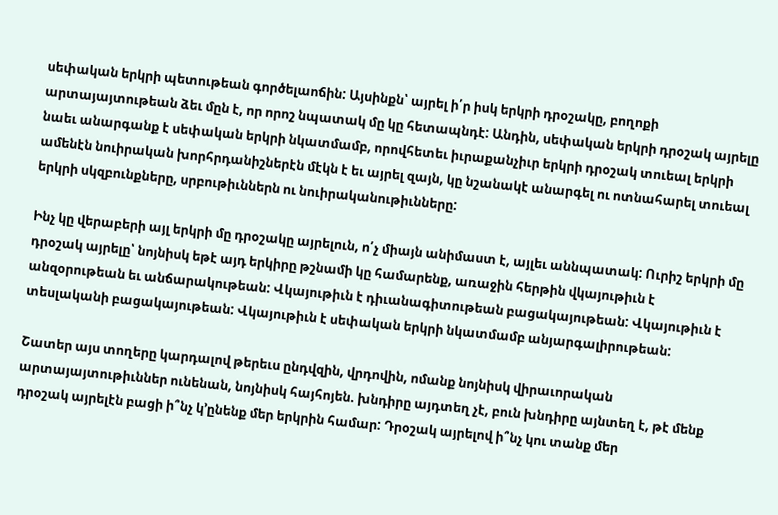սեփական երկրի պետութեան գործելաոճին: Այսինքն՝ այրել ի՛ր իսկ երկրի դրօշակը, բողոքի արտայայտութեան ձեւ մըն է, որ որոշ նպատակ մը կը հետապնդէ: Անդին, սեփական երկրի դրօշակ այրելը նաեւ անարգանք է սեփական երկրի նկատմամբ, որովհետեւ իւրաքանչիւր երկրի դրօշակ տուեալ երկրի ամենէն նուիրական խորհրդանիշներէն մէկն է եւ այրել զայն, կը նշանակէ անարգել ու ոտնահարել տուեալ երկրի սկզբունքները, սրբութիւններն ու նուիրականութիւնները:

Ինչ կը վերաբերի այլ երկրի մը դրօշակը այրելուն, ո՛չ միայն անիմաստ է, այլեւ աննպատակ: Ուրիշ երկրի մը դրօշակ այրելը՝ նոյնիսկ եթէ այդ երկիրը թշնամի կը համարենք, առաջին հերթին վկայութիւն է անզօրութեան եւ անճարակութեան: Վկայութիւն է դիւանագիտութեան բացակայութեան: Վկայութիւն է տեսլականի բացակայութեան: Վկայութիւն է սեփական երկրի նկատմամբ անյարգալիրութեան:

Շատեր այս տողերը կարդալով թերեւս ընդվզին, վրդովին, ոմանք նոյնիսկ վիրաւորական արտայայտութիւններ ունենան, նոյնիսկ հայհոյեն. խնդիրը այդտեղ չէ, բուն խնդիրը այնտեղ է, թէ մենք դրօշակ այրելէն բացի ի՞նչ կ՚ընենք մեր երկրին համար: Դրօշակ այրելով ի՞նչ կու տանք մեր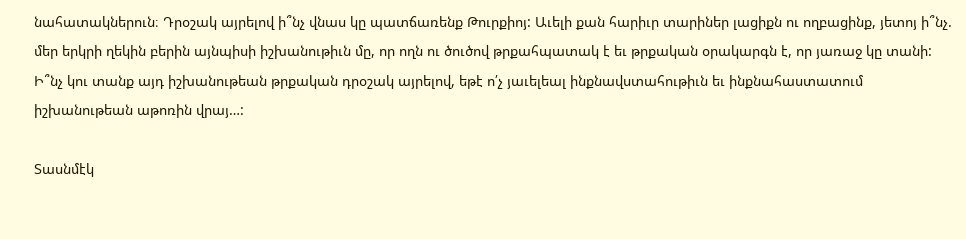նահատակներուն։ Դրօշակ այրելով ի՞նչ վնաս կը պատճառենք Թուրքիոյ: Աւելի քան հարիւր տարիներ լացիքն ու ողբացինք, յետոյ ի՞նչ. մեր երկրի ղեկին բերին այնպիսի իշխանութիւն մը, որ ողն ու ծուծով թրքահպատակ է եւ թրքական օրակարգն է, որ յառաջ կը տանի: Ի՞նչ կու տանք այդ իշխանութեան թրքական դրօշակ այրելով, եթէ ո՛չ յաւելեալ ինքնավստահութիւն եւ ինքնահաստատում իշխանութեան աթոռին վրայ…:

Տասնմէկ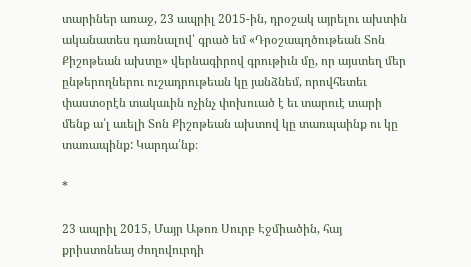տարիներ առաջ, 23 ապրիլ 2015-ին, դրօշակ այրելու ախտին ականատես դառնալով՝ գրած եմ «Դրօշապղծութեան Տոն Քիշոթեան ախտը» վերնագիրով գրութիւն մը, որ այստեղ մեր ընթերողներու ուշադրութեան կը յանձնեմ, որովհետեւ փաստօրէն տակաւին ոչինչ փոխուած է եւ տարուէ տարի մենք ա՛լ աւելի Տոն Քիշոթեան ախտով կը տառպաինք ու կը տառապինք: Կարդա՛նք։

*

23 ապրիլ 2015, Մայր Աթոռ Սուրբ Էջմիածին, հայ քրիստոնեայ ժողովուրդի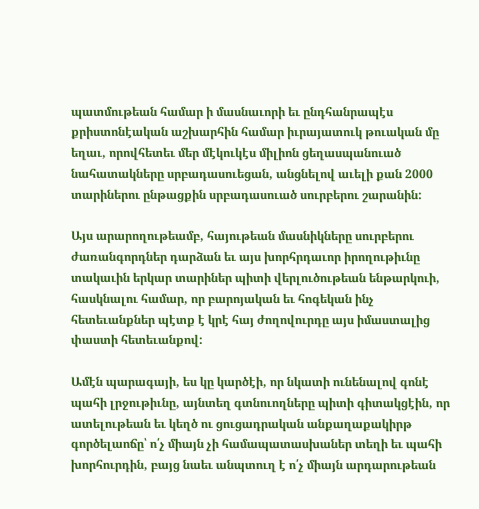պատմութեան համար ի մասնաւորի եւ ընդհանրապէս քրիստոնէական աշխարհին համար իւրայատուկ թուական մը եղաւ, որովհետեւ մեր մէկուկէս միլիոն ցեղասպանուած նահատակները սրբադասուեցան, անցնելով աւելի քան 2000 տարիներու ընթացքին սրբադասուած սուրբերու շարանին:

Այս արարողութեամբ, հայութեան մասնիկները սուրբերու ժառանգորդներ դարձան եւ այս խորհրդաւոր իրողութիւնը տակաւին երկար տարիներ պիտի վերլուծութեան ենթարկուի, հասկնալու համար, որ բարոյական եւ հոգեկան ինչ հետեւանքներ պէտք է կրէ հայ ժողովուրդը այս իմաստալից փաստի հետեւանքով:

Ամէն պարագայի, ես կը կարծէի, որ նկատի ունենալով գոնէ պահի լրջութիւնը, այնտեղ գտնուողները պիտի գիտակցէին, որ ատելութեան եւ կեղծ ու ցուցադրական անքաղաքակիրթ գործելաոճը՝ ո՛չ միայն չի համապատասխաներ տեղի եւ պահի խորհուրդին, բայց նաեւ անպտուղ է ո՛չ միայն արդարութեան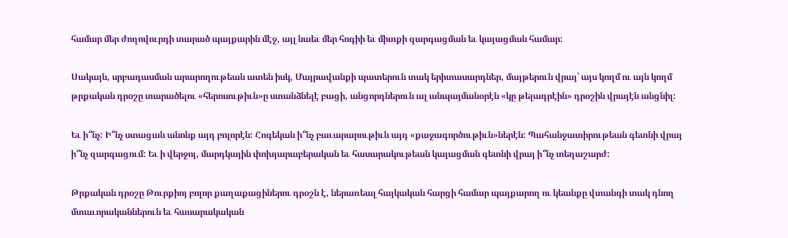համար մեր ժողովուրդի տարած պայքարին մէջ, այլ նաեւ մեր հոգիի եւ միտքի զարգացման եւ կայացման համար:

Սակայն, սրբադասման արարողութեան ատեն իսկ, Մայրավանքի պատերուն տակ երիտասարդներ, մայթերուն վրայ՝ այս կողմ ու այն կողմ թրքական դրօշը տարածելու «հերոսութիւն»ը ստանձնելէ բացի, անցորդներուն ալ անպայմանօրէն «կը թելադրէին» դրօշին վրայէն անցնիլ:

Եւ ի՞նչ: Ի՞նչ ստացան անոնք այդ բոլորէն: Հոգեկան ի՞նչ բաւարարութիւն այդ «քաջագործութիւն»ներէն: Պահանջատիրութեան գետնի վրայ ի՞նչ զարգացում: Եւ ի վերջոյ, մարդկային փոխյարաբերական եւ հասարակութեան կայացման գետնի վրայ ի՞նչ տեղաշարժ:

Թրքական դրօշը Թուրքիոյ բոլոր քաղաքացիներու դրօշն է, ներառեալ հայկական հարցի համար պայքարող ու կեանքը վտանգի տակ դնող մտաւորականներուն եւ հասարակական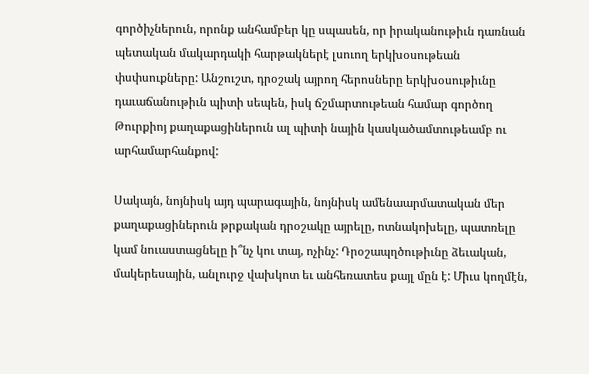գործիչներուն, որոնք անհամբեր կը սպասեն, որ իրականութիւն դառնան պետական մակարդակի հարթակներէ լսուող երկխօսութեան փսփսուքները: Անշուշտ, դրօշակ այրող հերոսները երկխօսութիւնը դաւաճանութիւն պիտի սեպեն, իսկ ճշմարտութեան համար գործող Թուրքիոյ քաղաքացիներուն ալ պիտի նային կասկածամտութեամբ ու արհամարհանքով:

Սակայն, նոյնիսկ այդ պարագային, նոյնիսկ ամենաարմատական մեր քաղաքացիներուն թրքական դրօշակը այրելը, ոտնակոխելը, պատռելը կամ նուաստացնելը ի՞նչ կու տայ, ոչինչ: Դրօշապղծութիւնը ձեւական, մակերեսային, անլուրջ վախկոտ եւ անհեռատես քայլ մըն է: Միւս կողմէն,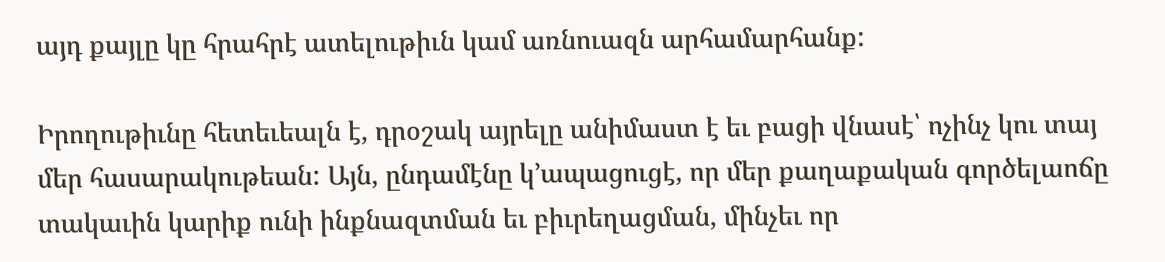այդ քայլը կը հրահրէ ատելութիւն կամ առնուազն արհամարհանք:

Իրողութիւնը հետեւեալն է, դրօշակ այրելը անիմաստ է եւ բացի վնասէ՝ ոչինչ կու տայ մեր հասարակութեան: Այն, ընդամէնը կ՚ապացուցէ, որ մեր քաղաքական գործելաոճը տակաւին կարիք ունի ինքնազտման եւ բիւրեղացման, մինչեւ որ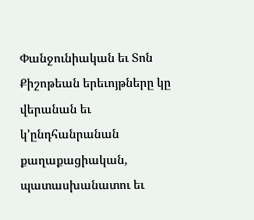Փանջունիական եւ Տոն Քիշոթեան երեւոյթները կը վերանան եւ կ՚ընդհանրանան քաղաքացիական, պատասխանատու եւ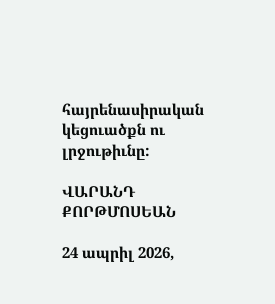հայրենասիրական կեցուածքն ու լրջութիւնը:

ՎԱՐԱՆԴ ՔՈՐԹՄՈՍԵԱՆ

24 ապրիլ 2026,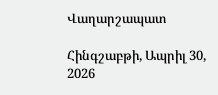Վաղարշապատ

Հինգշաբթի, Ապրիլ 30, 2026